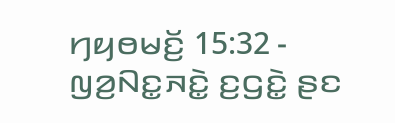ꤚꤟꤥꤗꤢꤩ꤬ 15:32 - ꤜꤤ꤬ꤡꤢ꤭ꤏꤢꤧ꤭ ꤢ꤬ꤞꤢꤧ꤭ ꤔꤢ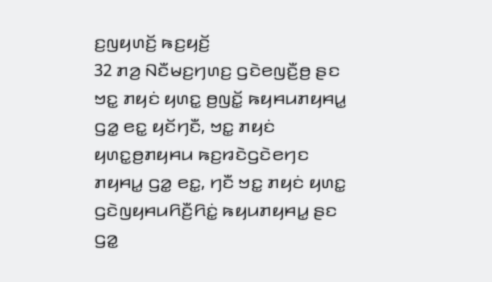ꤢ꤬ꤜꤟꤛꤢꤩ꤬ ꤒꤢ꤬ꤟꤢꤩ꤬
32 ꤊꤤ꤬ ꤡꤢꤪꤗꤢ꤬ꤚꤛꤢ꤬ ꤞꤢꤧꤕꤜꤢꤪ꤬ꤥ꤬ ꤔꤢ ꤠꤢ꤭ ꤊꤟꤢꤦ ꤟꤛꤢ꤭ ꤥ꤬ꤜꤢꤩ꤭ ꤒꤟꤌꤣꤊꤟꤌꤣ꤭ ꤞꤤ꤭ ꤕꤢ꤭ ꤟꤢꤩꤚꤢꤪ, ꤠꤢ꤭ ꤊꤟꤢꤦ ꤟꤛꤢ꤭ꤥ꤬ꤊꤟꤌꤣ ꤒꤢ꤬ꤙꤢꤧꤞꤢꤧꤕꤚꤢ ꤊꤟꤌꤣ꤭ ꤞꤤ꤭ ꤕꤢ꤭, ꤚꤢꤪ ꤠꤢ꤭ ꤊꤟꤢꤦ ꤟꤛꤢ꤭ ꤞꤢꤧꤜꤟꤌꤣꤖꤢꤪ꤬ꤖꤢꤦ꤭ ꤒꤟꤣꤊꤟꤌꤣ꤭ ꤔꤢ ꤞꤤ꤭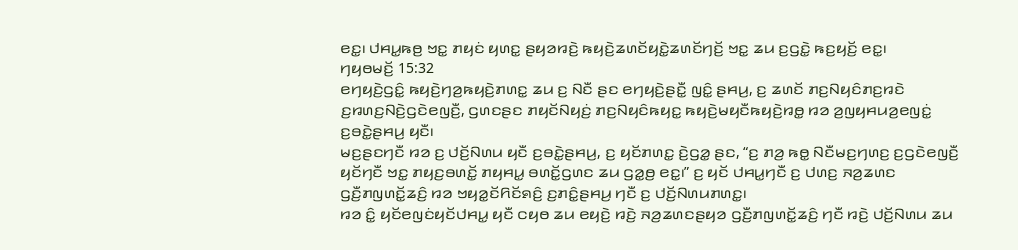ꤕꤢ꤭꤯ ꤓꤌꤣ꤭ꤒꤥ꤬ ꤠꤢ꤭ ꤊꤟꤢꤦ ꤟꤛꤢ꤭ ꤔꤟꤤꤙꤢꤧ꤬ ꤒꤟꤢꤧ꤬ꤘꤛꤢꤩꤟꤢꤧ꤭ꤘꤛꤢꤩꤚꤢꤩ꤬ ꤠꤢ꤭ ꤘꤣ ꤢ꤬ꤞꤢꤧ꤭ ꤒꤢ꤬ꤟꤢꤩ꤬ ꤕꤢ꤭꤯
ꤚꤟꤥꤗꤢꤩ꤬ 15:32
ꤕꤚꤟꤢꤧ꤬ꤞꤢꤨ꤭ ꤒꤟꤢꤧ꤬ꤚꤤ꤬ꤒꤟꤢꤧ꤬ꤊꤛꤢ꤭ ꤘꤣ ꤢ꤬ ꤡꤢꤪ ꤔꤢ ꤕꤚꤟꤢꤧ꤬ꤔꤢꤪ꤭ ꤜꤢꤨ꤭ ꤔꤌꤣ꤬, ꤢ꤬ ꤘꤛꤢꤩ ꤊꤢ꤬ꤡꤟꤢꤨꤊꤢ꤬ꤙꤢꤧ ꤢ꤬ꤙꤛꤢ꤬ꤡꤢꤧ꤬ꤞꤢꤧꤕꤜꤢꤪ꤬, ꤞꤛꤢꤔꤢ ꤊꤟꤢꤩꤡꤟꤢꤦ꤬ ꤊꤢ꤬ꤡꤟꤢꤨꤒꤟꤢ꤭ ꤒꤟꤢꤧ꤬ꤗꤟꤢꤪꤒꤟꤢꤧ꤬ꤙꤥ꤭ ꤙꤤ ꤤ꤬ꤜꤟꤌꤣꤤ꤬ꤕꤜꤢꤦ꤭ ꤢ꤬ꤋꤢꤧ꤭ꤔꤌꤣ꤬ ꤟꤢꤪ꤯
ꤗꤢ꤬ꤔꤢꤚꤢꤪ ꤙꤤ ꤢ꤬ ꤓꤢꤩ꤬ꤡꤛꤣ ꤟꤢꤪ ꤢ꤬ꤋꤢꤧ꤭ꤔꤌꤣ꤬, ꤢ꤬ ꤟꤢꤩꤊꤛꤢ꤭ ꤢꤧ꤬ꤞꤤ꤭ ꤔꤢ, “ꤢ꤬ ꤊꤤ꤬ ꤒꤥ꤭ ꤡꤢꤪꤗꤢ꤬ꤚꤛꤢ꤬ ꤢ꤬ꤞꤢꤧꤕꤜꤢꤪ꤬ ꤟꤢꤩꤚꤢꤪ ꤠꤢ꤭ ꤊꤟꤢ꤬ꤋꤛꤢꤩ꤭ ꤊꤟꤌꤣ꤭ ꤋꤛꤢꤩ꤭ꤞꤛꤢ ꤘꤣ ꤞꤤ꤭ꤥ꤬ ꤕꤢ꤭꤯” ꤢ꤬ ꤟꤢꤩ ꤓꤌꤣ꤭ꤚꤢꤪ ꤢ꤬ ꤓꤛꤢ꤬ ꤏꤤ꤬ꤘꤛꤢ ꤞꤢꤪ꤬ꤊꤜꤛꤢꤩ꤭ꤘꤢꤨ꤬ ꤙꤤ ꤠꤟꤤ꤭ꤢꤩꤖꤢꤩꤎꤢꤨ꤬ ꤢ꤬ꤊꤢꤨ꤭ꤔꤌꤣ꤬ ꤚꤢꤪ ꤢ꤬ ꤓꤢꤩ꤬ꤡꤛꤣꤊꤛꤢ꤭꤯
ꤙꤤ ꤢꤨ꤭ ꤟꤢꤩꤕꤜꤢꤦꤟꤢꤩꤓꤌꤣ꤭ ꤟꤢꤪ ꤍꤟꤥ ꤘꤣ ꤕꤟꤢꤧ꤬ ꤙꤢꤧ꤬ ꤏꤤ꤬ꤘꤛꤢꤔꤟꤤ ꤞꤢꤪ꤬ꤊꤜꤛꤢꤩ꤭ꤘꤢꤨ꤬ ꤚꤢꤪ ꤙꤢꤧ꤬ ꤓꤢꤩ꤬ꤡꤛꤣ ꤘꤣ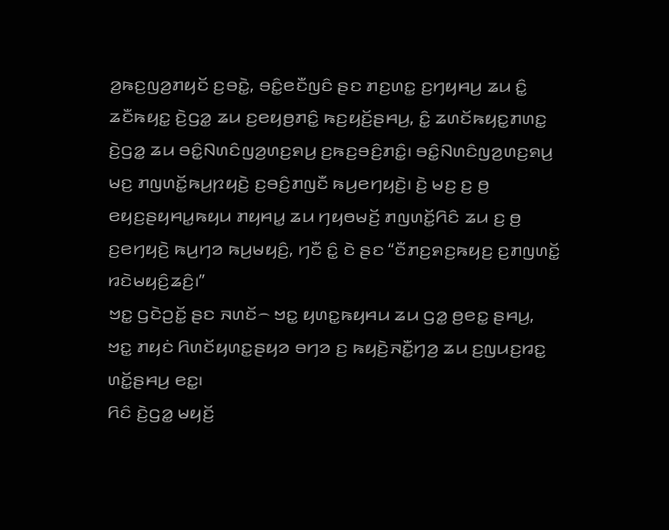ꤤ꤬ꤒꤢ꤬ꤜꤤ꤬ꤊꤟꤢꤩ ꤢ꤬ꤋꤢꤧ꤭, ꤋꤢꤨ꤭ꤕꤢꤪꤜꤢꤨ ꤔꤢ ꤊꤢ꤬ꤛꤢ꤭ ꤢ꤬ꤚꤟꤌꤣ꤬ ꤘꤣ ꤢꤨ꤭ ꤘꤢꤪꤒꤟꤢ꤭ ꤢꤧ꤬ꤞꤤ꤭ ꤘꤣ ꤢ꤬ꤕꤟꤥ꤬ꤊꤢꤨ꤭ ꤒꤢ꤬ꤟꤢꤩ꤬ꤔꤌꤣ꤬, ꤢꤨ꤭ ꤘꤛꤢꤩꤒꤟꤢ꤭ꤊꤛꤢ꤭ ꤢꤧ꤬ꤞꤤ꤭ ꤘꤣ ꤋꤢꤨ꤭ꤡꤛꤢꤨꤜꤤ꤬ꤛꤢ꤬ꤎꤣ꤬ ꤢ꤬ꤒꤢ꤬ꤋꤢꤨ꤬ꤊꤢꤨ꤭꤯ ꤋꤢꤨ꤭ꤡꤛꤢꤨꤜꤤ꤬ꤛꤢ꤬ꤎꤣ꤬ ꤗꤢ꤬ ꤊꤜꤛꤢꤩ꤭ꤒꤣ꤬ꤐꤟꤢꤧ꤬ ꤢ꤬ꤋꤢꤨ꤬ꤊꤜꤢꤪ ꤒꤣ꤬ꤕꤚꤟꤢꤧ꤬꤯ ꤢꤧ꤬ ꤗꤢ꤬ ꤢ꤬ ꤥ꤬ ꤕꤟꤢ꤬ꤔꤟꤌꤣ꤭ꤒꤟꤣ ꤊꤟꤌꤣ꤭ ꤘꤣ ꤚꤟꤥꤗꤢꤩ꤬ ꤊꤜꤛꤢꤩ꤭ꤖꤢꤨ ꤘꤣ ꤢ꤬ ꤥ꤬ ꤢ꤬ꤕꤚꤟꤢꤧ꤬ ꤒꤣ꤬ꤚꤤ ꤒꤣ꤬ꤗꤟꤢꤨ꤬, ꤚꤢꤪ ꤢꤨ꤭ ꤢꤧ ꤔꤢ “ꤢꤪꤊꤢ꤬ꤎꤢ꤬ꤒꤟꤢ꤬ ꤢ꤬ꤊꤜꤛꤢꤩ꤭ ꤙꤢꤧꤗꤟꤢꤨ꤬ꤘꤢꤨ꤬꤯”
ꤠꤢ꤭ ꤞꤢꤧꤑꤢꤩ꤭ ꤔꤢ ꤏꤛꤢꤩ꤮ ꤠꤢ꤭ ꤟꤛꤢ꤭ꤒꤟꤌꤣ ꤘꤣ ꤞꤤ꤭ ꤥ꤬ꤕꤢ꤭ ꤔꤌꤣ꤬, ꤠꤢ꤭ ꤊꤟꤢꤦ ꤖꤛꤢꤩꤟꤛꤢ꤭ꤔꤟꤤ ꤋꤚꤤ ꤢ꤬ ꤒꤟꤢꤧ꤬ꤏꤢꤪ꤭ꤚꤤ꤬ ꤘꤣ ꤢ꤬ꤜꤣꤢ꤬ꤙꤢ꤭ ꤛꤢꤩ꤭ꤔꤌꤣ꤬ ꤕꤢ꤭꤯
ꤖꤢꤨ ꤢꤧ꤬ꤞꤤ꤭ ꤗꤟꤢꤩ꤬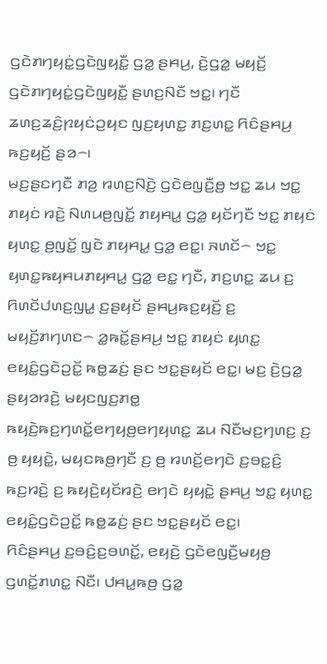ꤞꤢꤧꤊꤚꤟꤢꤦ꤭ꤞꤢꤧꤜꤟꤢꤪ꤭ ꤞꤤ꤭ ꤔꤌꤣ꤬, ꤢꤧ꤬ꤞꤤ꤭ ꤗꤟꤢꤩ꤬ ꤞꤢꤧꤊꤚꤟꤢꤦ꤭ꤞꤢꤧꤜꤟꤢꤪ꤭ ꤔꤛꤢ꤬ꤡꤢꤪ ꤠꤢ꤭꤯ ꤚꤢꤪ ꤘꤛꤢ꤬ꤘꤢꤨ꤬ꤐꤟꤢꤦꤑꤟꤢ ꤜꤢ꤬ꤟꤛꤢ꤭ ꤊꤢ꤬ꤛꤢ꤭ ꤖꤢꤨꤔꤌꤣ꤬ ꤒꤢ꤬ꤟꤢꤩ꤬ ꤔꤤ꤮꤯
ꤗꤢ꤬ꤔꤢꤚꤢꤪ ꤊꤤ꤬ ꤙꤛꤢ꤬ꤡꤢꤧ꤬ ꤞꤢꤧꤕꤜꤢꤪ꤬ꤥ꤬ ꤠꤢ꤭ ꤘꤣ ꤠꤢ꤭ ꤊꤟꤢꤦ ꤙꤢꤧ꤬ ꤡꤛꤣꤥ꤬ꤜꤢꤩ꤭ ꤊꤟꤌꤣ꤭ ꤞꤤ꤭ ꤟꤢꤩꤚꤢꤪ ꤠꤢ꤭ ꤊꤟꤢꤦ ꤟꤛꤢ꤭ ꤥ꤬ꤜꤢꤩ꤭ ꤜꤢꤧ ꤊꤟꤌꤣ꤭ ꤞꤤ꤭ ꤕꤢ꤭꤯ ꤏꤛꤢꤩ꤮ ꤠꤢ꤭ ꤟꤛꤢ꤭ꤒꤟꤌꤣꤊꤟꤌꤣ꤭ ꤞꤤ꤭ ꤕꤢ꤭ ꤚꤢꤪ, ꤊꤢ꤬ꤛꤢ꤭ ꤘꤣ ꤢ꤬ ꤖꤛꤢꤩꤓꤛꤢ꤬ꤜꤣ꤭ ꤢ꤬ꤔꤟꤢꤩ ꤔꤌꤣ꤬ꤒꤢ꤬ꤟꤢꤩ꤬ ꤢ꤬ ꤗꤟꤢꤩ꤬ꤊꤚꤛꤢ꤮ ꤤ꤭ꤒꤢꤩ꤭ꤔꤌꤣ꤬ ꤠꤢ꤭ ꤊꤟꤢꤦ ꤟꤛꤢ꤭ ꤕꤟꤢꤨ꤭ꤞꤢꤧꤑꤢꤩ꤭ ꤒꤥ꤭ꤘꤢꤦ꤬ ꤔꤢ ꤠꤢ꤭ꤔꤟꤢꤩ ꤕꤢ꤭꤯ ꤗꤢ꤬ ꤢꤧ꤬ꤞꤤ꤭ ꤔꤟꤤꤙꤢꤧ꤬ ꤗꤟꤢꤜꤢ꤬ꤊꤥ꤭ ꤒꤟꤢꤧ꤬ꤒꤢ꤬ꤚꤛꤢꤩ꤭ꤕꤚꤟꤥ꤬ꤕꤚꤟꤛꤢ꤭ ꤘꤣ ꤡꤢꤪꤗꤢ꤬ꤚꤛꤢ꤬ ꤢ꤬ ꤥ꤬ ꤟꤟꤢꤧ꤭, ꤗꤟꤢꤒꤥ꤬ꤚꤢꤪ ꤢ꤬ ꤥ꤬ ꤙꤛꤢꤩ꤬ꤕꤚꤢꤧ ꤢ꤬ꤋꤢ꤭ꤢꤨ꤬ ꤒꤢ꤬ꤙꤢꤧ꤬ ꤢ꤬ ꤒꤟꤢꤧ꤬ꤟꤢꤩꤙꤢꤧ꤬ ꤕꤚꤢꤧ ꤟꤟꤢꤧ꤭ ꤔꤌꤣ꤬ ꤠꤢ꤭ ꤟꤛꤢ꤭ ꤕꤟꤢꤨ꤭ꤞꤢꤧꤑꤢꤩ꤭ ꤒꤥ꤭ꤘꤢꤦ꤬ ꤔꤢ ꤠꤢ꤭ꤔꤟꤢꤩ ꤕꤢ꤭꤯
ꤖꤢꤨꤔꤌꤣ꤬ ꤢ꤬ꤋꤢꤨ꤬ꤢ꤬ꤋꤛꤢꤩ꤭, ꤕꤟꤢꤧ꤬ ꤞꤢꤧꤕꤜꤢꤪ꤬ꤗꤟꤥ꤬ ꤞꤛꤢꤩ꤭ꤊꤛꤢ꤭ ꤡꤢꤪ꤯ ꤓꤌꤣ꤭ꤒꤥ꤬ ꤞꤤ꤭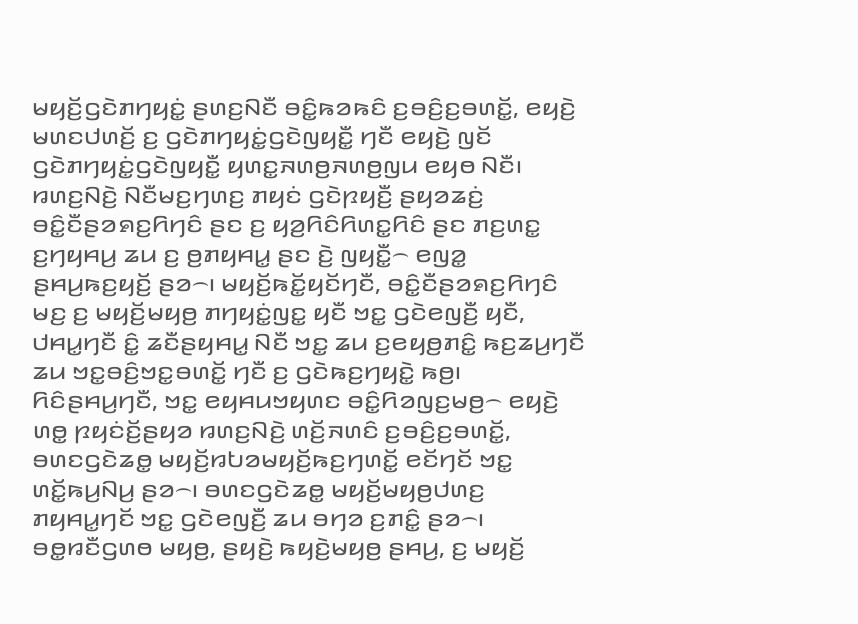ꤗꤟꤢꤩ꤬ꤞꤢꤧꤊꤚꤟꤢꤦ꤭ ꤔꤛꤢ꤬ꤡꤢꤪ ꤋꤢꤨ꤭ꤒꤤꤒꤢꤨ ꤢ꤬ꤋꤢꤨ꤬ꤢ꤬ꤋꤛꤢꤩ꤭, ꤕꤟꤢꤧ꤬ ꤗꤛꤢꤓꤛꤢꤩ꤬ ꤢ꤬ ꤞꤢꤧꤊꤚꤟꤢꤦ꤭ꤞꤢꤧꤜꤟꤢꤪ꤭ ꤚꤢꤪ ꤕꤟꤢꤧ꤬ ꤜꤢꤩ ꤞꤢꤧꤊꤚꤟꤢꤦ꤭ꤞꤢꤧꤜꤟꤢꤪ꤭ ꤟꤛꤢ꤭ꤏꤛꤥ꤬ꤏꤛꤥ꤬ꤜꤣ ꤕꤟꤥ ꤡꤢꤪ꤯
ꤙꤛꤢ꤬ꤡꤢꤧ꤬ ꤡꤢꤪꤗꤢ꤬ꤚꤛꤢ꤬ ꤊꤟꤢꤦ ꤞꤢꤧꤐꤟꤢꤪ꤬ ꤔꤟꤤꤘꤢꤦ꤬ ꤋꤢꤨ꤭ꤢꤪꤔꤤꤎꤢ꤬ꤖꤚꤢꤨ ꤔꤢ ꤢ꤬ ꤟꤤ꤬ꤖꤢꤨꤖꤛꤢ꤭ꤖꤢꤨ ꤔꤢ ꤊꤢ꤬ꤛꤢ꤭ ꤢ꤬ꤚꤟꤌꤣ꤬ ꤘꤣ ꤢ꤬ ꤥ꤬ꤊꤟꤌꤣ꤭ ꤔꤢ ꤢꤧ꤬ ꤜꤟꤢꤪ꤭꤮ ꤕꤜꤤ꤭ ꤔꤌꤣ꤬ꤒꤢ꤬ꤟꤢꤩ꤬ ꤔꤤ꤮꤯ ꤗꤟꤢꤩ꤬ꤒꤢꤩ꤭ꤟꤢꤩꤚꤢꤪ, ꤋꤢꤨ꤭ꤢꤪꤔꤤꤎꤢ꤬ꤖꤚꤢꤨ ꤗꤢ꤬ ꤢ꤬ ꤗꤟꤢꤩ꤬ꤗꤟꤥ꤬ ꤊꤚꤟꤢꤦ꤭ꤜꤢ꤭ ꤟꤢꤪ ꤠꤢ꤭ ꤞꤢꤧꤕꤜꤢꤪ꤬ ꤟꤢꤪ, ꤓꤌꤣ꤭ꤚꤢꤪ ꤢꤨ꤭ ꤘꤢꤪꤔꤟꤌꤣ꤭ ꤡꤢꤪ ꤠꤢ꤭ ꤘꤣ ꤢ꤬ꤕꤟꤥ꤬ꤊꤢꤨ꤭ ꤒꤢ꤬ꤘꤣ꤬ꤚꤢꤪ ꤘꤣ ꤠꤢ꤭ꤋꤢꤨ꤬ꤠꤢ꤭ꤋꤛꤢꤩ꤭ ꤚꤢꤪ ꤢ꤬ ꤞꤢꤧꤒꤢ꤬ꤚꤟꤢꤧ꤭ ꤒꤥ꤬꤯
ꤖꤢꤨꤔꤌꤣ꤬ꤚꤢꤪ, ꤠꤢ꤭ ꤕꤟꤌꤣꤠꤟꤛꤢ ꤋꤢꤨ꤭ꤖꤤꤜꤢ꤬ꤗꤥ꤬꤮ ꤕꤟꤢꤧ꤬ ꤛꤥ꤭ ꤐꤟꤢꤦꤢꤩ꤬ꤔꤟꤤ ꤙꤛꤢ꤬ꤡꤢꤧ꤬ ꤛꤢꤩ꤬ꤏꤛꤢꤨ ꤢ꤬ꤋꤢꤨ꤬ꤢ꤬ꤋꤛꤢꤩ꤭, ꤋꤛꤢꤞꤢꤧꤘꤥ꤭ ꤗꤟꤢꤩ꤬ꤙꤝꤤꤗꤟꤢꤩ꤬ꤒꤢ꤬ꤚꤛꤢꤩ꤭ ꤕꤢꤩꤚꤢꤩ ꤠꤢ꤭ ꤛꤢꤩ꤭ꤒꤣ꤬ꤡꤣ꤬ ꤔꤤ꤮꤯ ꤋꤛꤢꤞꤢꤧꤘꤥ꤭ ꤗꤟꤢꤩ꤬ꤗꤟꤥ꤬ꤓꤛꤢ꤬ ꤊꤟꤌꤣ꤭ꤚꤢꤩ ꤠꤢ꤭ ꤞꤢꤧꤕꤜꤢꤪ꤬ ꤘꤣ ꤋꤚꤤ ꤢ꤬ꤊꤢꤨ꤭ ꤔꤤ꤮꤯
ꤋꤥ꤭ꤙꤢꤪꤞꤛꤥ ꤗꤟꤥ꤬, ꤔꤟꤢꤧ꤬ ꤒꤟꤢꤧ꤬ꤗꤟꤥ꤬ ꤔꤌꤣ꤬, ꤢ꤬ ꤗꤟꤢꤩ꤬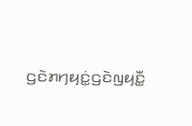ꤞꤢꤧꤊꤚꤟꤢꤦ꤭ꤞꤢꤧꤜꤟꤢꤪ꤭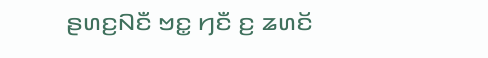ꤔꤛꤢ꤬ꤡꤢꤪ ꤠꤢ꤭ ꤚꤢꤪ ꤢ꤬ ꤘꤛꤢꤩ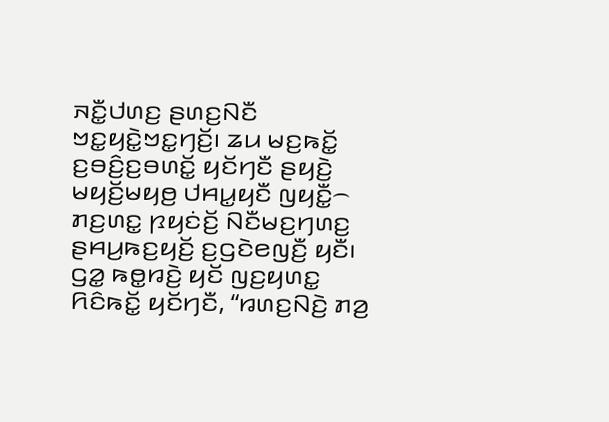ꤏꤢꤪ꤭ꤓꤛꤢ꤬ ꤔꤛꤢ꤬ꤡꤢꤪ ꤠꤢ꤭ꤟꤢꤧ꤭ꤠꤢ꤭ꤚꤢꤩ꤬꤯ ꤘꤣ ꤗꤢ꤬ꤒꤢꤩ꤭ ꤢ꤬ꤋꤢꤨ꤬ꤢ꤬ꤋꤛꤢꤩ꤭ ꤟꤢꤩꤚꤢꤪ ꤔꤟꤢꤧ꤬ ꤗꤟꤢꤩ꤬ꤗꤟꤥ꤬ ꤓꤌꤣ꤭ꤟꤢꤪ ꤜꤟꤢꤪ꤭꤮ ꤊꤢ꤬ꤛꤢ꤭ ꤐꤟꤢꤦꤢꤩ꤬ ꤡꤢꤪꤗꤢ꤬ꤚꤛꤢ꤬ ꤔꤌꤣ꤬ꤒꤢ꤬ꤟꤢꤩ꤬ ꤢ꤬ꤞꤢꤧꤕꤜꤢꤪ꤬ ꤟꤢꤪ꤯
ꤞꤤ꤭ ꤒꤥ꤭ꤙꤢꤧ꤬ ꤟꤢꤩ ꤜꤢ꤬ꤟꤛꤢ꤭ ꤖꤢꤨꤒꤢꤩ꤭ ꤟꤢꤩꤚꤢꤪ, “ꤙꤛꤢ꤬ꤡꤢꤧ꤬ ꤊꤤ꤬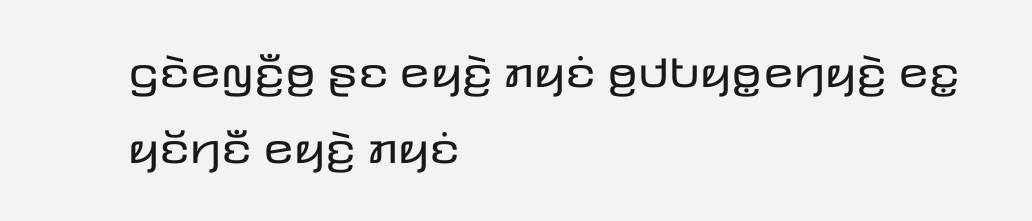ꤞꤢꤧꤕꤜꤢꤪ꤬ꤥ꤬ ꤔꤢ ꤕꤟꤢꤧ꤬ ꤊꤟꤢꤦ ꤥ꤬ꤓꤝꤟꤥ꤭ꤕꤚꤟꤢꤧ꤬ ꤕꤢ꤭ ꤟꤢꤩꤚꤢꤪ ꤕꤟꤢꤧ꤬ ꤊꤟꤢꤦ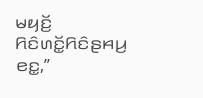ꤗꤟꤢꤩ꤬ ꤖꤢꤨꤛꤢꤩ꤭ꤖꤢꤨꤔꤌꤣ꤬ ꤕꤢ꤭,”